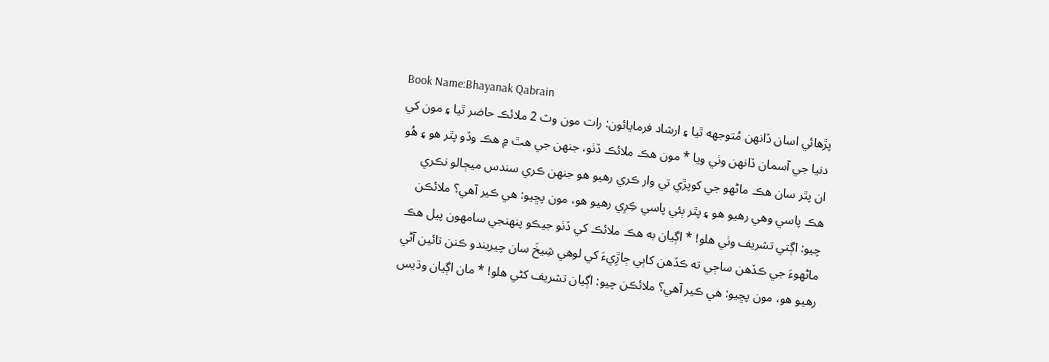Book Name:Bhayanak Qabrain
پڙھائي اسان ڏانهن مُتوجهه ٿيا ۽ ارشاد فرمايائون: رات مون وٽ 2 ملائڪ حاضر ٿيا ۽ مون کي دنيا جي آسمان ڏانهن وٺي ويا * مون هڪ ملائڪ ڏٺو، جنهن جي هٿ ۾ هڪ وڏو پٿر هو ۽ هُو ان پٿر سان هڪ ماڻهو جي کوپڙي تي وار ڪري رهيو هو جنهن ڪري سندس ميڄالو نڪري هڪ پاسي وهي رهيو هو ۽ پٿر ٻئي پاسي ڪِرِي رهيو هو، مون پڇيو: هي ڪير آهي؟ ملائڪن چيو: اڳتي تشريف وٺي هلو! * اڳيان به هڪ ملائڪ کي ڏٺو جيڪو پنهنجي سامهون پيل هڪ ماڻهوءَ جي ڪڏهن ساڄي ته ڪڏهن کاٻي ڄاڙِيءَ کي لوھي شِيخَ سان چيريندو ڪنن تائين آڻي رهيو هو، مون پڇيو: هي ڪير آهي؟ ملائڪن چيو: اڳيان تشريف کڻي هلو! * مان اڳيان وڌيس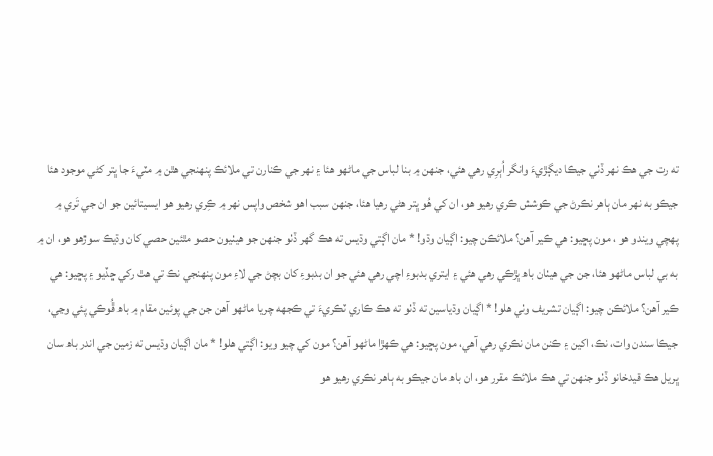ته رت جي هڪ نهر ڏٺي جيڪا ديڳڙيءَ وانگر اُٻرِي رهي هئي، جنهن ۾ بنا لباس جي ماڻهو هئا ۽ نهر جي ڪنارن تي ملائڪ پنهنجي هٿن ۾ مٽيءَ جا ڀتر کڻي موجود هئا جيڪو به نهر مان ٻاهر نڪرڻ جي ڪوشش ڪري رهيو هو، ان کي هُو ڀتر هڻي رهيا هئا، جنهن سبب اهو شخص واپس نهر ۾ ڪِري رهيو هو ايسيتائين جو ان جي تَري ۾ پهچي ويندو هو ، مون پڇيو: هي ڪير آهن؟ ملائڪن چيو: اڳيان وڌو! * مان اڳتي وڌيس ته هڪ گهر ڏٺو جنهن جو هيٺيون حصو مٿئين حصي کان وڌيڪ سوڙهو هو، ان ۾ به بي لباس ماڻهو هئا، جن جي هيٺان باھ ڀڙڪي رهي هئي ۽ ايتري بدبوءِ اچي رهي هئي جو ان بدبوءِ کان بچڻ جي لاءِ مون پنهنجي نڪ تي هٿ رکي ڇڏيو ۽ پڇيو: هي ڪير آهن؟ ملائڪن چيو: اڳيان تشريف وٺي هلو! * اڳيان وڌياسين ته ڏٺو ته هڪ ڪاري ٽڪريءَ تي ڪجهه چريا ماڻهو آهن جن جي پوئين مقام ۾ باھ ڦُوڪي پئي وڃي، جيڪا سندن وات، نڪ، اکين ۽ ڪنن مان نڪري رهي آهي، مون پڇيو: هي ڪهڙا ماڻهو آهن؟ مون کي چيو ويو: اڳتي هلو! * مان اڳيان وڌيس ته زمين جي اندر باھ سان ڀريل هڪ قيدخانو ڏٺو جنهن تي هڪ ملائڪ مقرر هو، ان باھ مان جيڪو به ٻاهر نڪري رهيو هو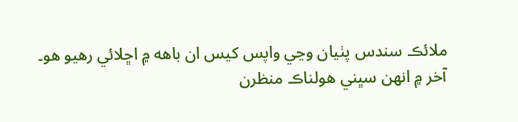ملائڪ سندس پٺيان وڃي واپس کيس ان باهه ۾ اڇلائي رهيو هو۔
آخر ۾ انهن سڀني هولناڪ منظرن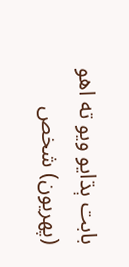بابت ٻڌايو ويو ته اهو (پهريون) شخص